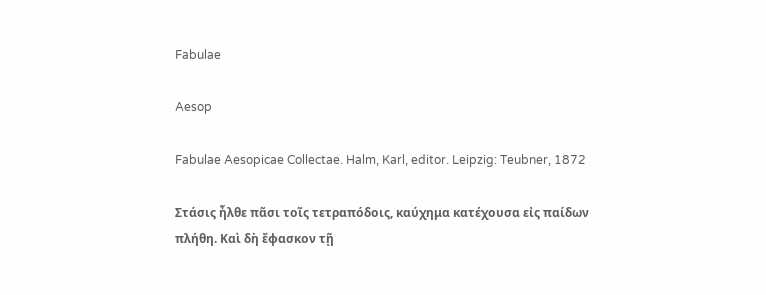Fabulae

Aesop

Fabulae Aesopicae Collectae. Halm, Karl, editor. Leipzig: Teubner, 1872

Στάσις ἦλθε πᾶσι τοῖς τετραπόδοις, καύχημα κατέχουσα εἰς παίδων πλήθη. Καὶ δὴ ἔφασκον τῇ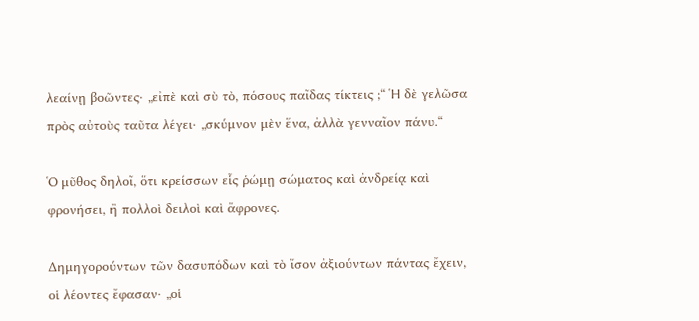λεαίνῃ βοῶντες· „εἰπὲ καὶ σὺ τὸ, πόσους παῖδας τίκτεις ;“ Ἡ δὲ γελῶσα πρὸς αὐτοὺς ταῦτα λέγει· „σκύμνον μὲν ἕνα, ἀλλὰ γενναῖον πάνυ.“

Ὁ μῦθος δηλοῖ, ὅτι κρείσσων εἷς ῥώμῃ σώματος καὶ ἀνδρείᾳ καὶ φρονήσει, ἢ πολλοὶ δειλοὶ καὶ ἄφρονες.

Δημηγορούντων τῶν δασυπόδων καὶ τὸ ἴσον ἀξιούντων πάντας ἔχειν, οἱ λέοντες ἔφασαν· „οἱ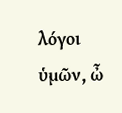λόγοι ὑμῶν, ὦ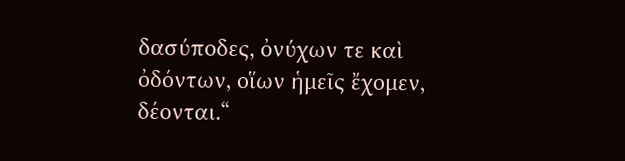δασύποδες, ὀνύχων τε καὶ ὀδόντων, οἵων ἡμεῖς ἔχομεν, δέονται.“